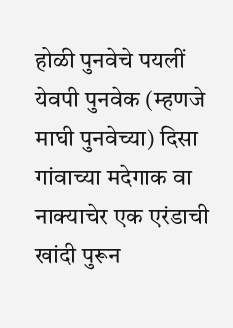होळी पुनवेचे पयलीं येवपी पुनवेक (म्हणजे माघी पुनवेच्या) दिसा गांवाच्या मदेगाक वा नाक्याचेर एक एरंडाची खांदी पुरून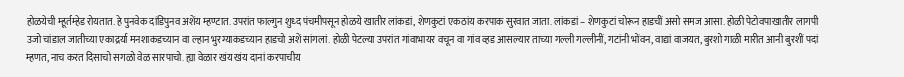होळयेची म्हूर्तम्हेड रोयतात. हे पुनवेक दांडिपुनव अशेंय म्हण्टात. उपरांत फाल्गुन शुध्द पंचमीपसून होळये खातीर लांकडां, शेणकुटां एकठांय करपाक सुरवात जाता. लांकडां – शेणकुटां चोरून हाडचीं असो समज आसा. होळी पेटोवपाखातीर लागपी उजो चांडाल जातीच्या एकाद्रर्या मनशाकडच्यान वा ल्हान भुरग्याकडच्यान हाडचो अशें सांगलां. होळी पेटल्या उपरांत गांवाभायर वचून वा गांव व्हड आसल्यार ताच्या गल्ली गल्लीनीं, गटांनी भोंवन, वाद्यां वाजयत, बुरशो गाळी मारीत आनी बुरशीं पदां म्हणत, नाच करत दिसाचो सगळो वेळ सारपाचो. ह्या वेळार खंय खंय दानां करपाचीय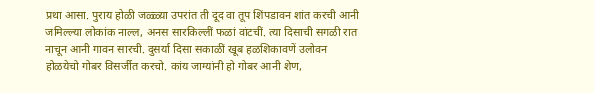प्रथा आसा. पुराय होळी जळ्ळ्य़ा उपरांत ती दूद वा तूप शिंपडावन शांत करची आनी जमिल्ल्या लोकांक नाल्ल, अनस सारकिल्लीं फळां वांटचीं. त्या दिसाची सगळी रात नाचून आनी गावन सारची. दुसर्या दिसा सकाळीं खूब हळशिकावणें उलोवन होळयेचो गोबर विसर्जीत करचो. कांय जाग्यांनी हो गोबर आनी शेण,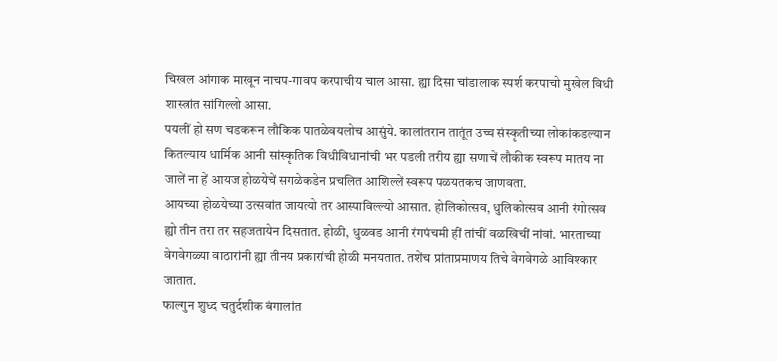चिखल आंगाक माखून नाचप-गावप करपाचीय चाल आसा. ह्या दिसा चांडालाक स्पर्श करपाचो मुखेल विधी शास्त्रांत सांगिल्लो आसा.
पयलीं हो सण चडकरून लौकिक पातळेवयलोच आसुंये. कालांतरान तातूंत उच्च संस्कृतीच्या लोकांकडल्यान कितल्याय धार्मिक आनी सांस्कृतिक विधीविधानांची भर पडली तरीय ह्या सणाचें लौकीक स्वरूप मातय ना जालें ना हें आयज होळयेचें सगळेकडेन प्रचलित आशिल्लें स्वरूप पळयतकच जाणवता.
आयच्या होळयेच्या उत्सवांत जायत्यो तर आस्पाविल्ल्यो आसात. होलिकोत्सव, धुलिकोत्सव आनी रंगोत्सव ह्यो तीन तरा तर सहजतायेन दिसतात. होळी, धुळवड आनी रंगपंचमी हीं तांचीं वळखिचीं नांवां. भारताच्या वेगवेगळ्या वाठारांनी ह्या तीनय प्रकारांची होळी मनयतात. तशेंच प्रांताप्रमाणय तिचे वेगवेगळे आविश्कार जातात.
फाल्गुन शुध्द चतुर्दशीक बंगालांत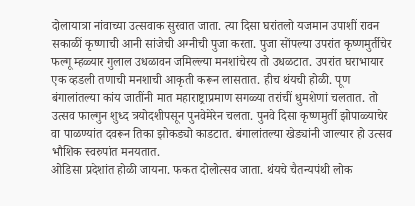दोलायात्रा नांवाच्या उत्सवाक सुरवात जाता. त्या दिसा घरांतलो यजमान उपाशीं रावन सकाळीं कृष्णाची आनी सांजेची अग्नीची पुजा करता. पुजा सोंपल्या उपरांत कृष्णमुर्तीचेर फल्गू म्हळ्यार गुलाल उधळावन जमिल्ल्या मनशांचेरय तो उधळटात. उपरांत घराभायार एक व्हडली तणाची मनशाची आकृती करून लासतात. हीच थंयची होळी. पूण बंगालांतल्या कांय जातींनी मात महाराष्ट्राप्रमाण सगळ्या तरांचीं धुमशेणां चलतात. तो उत्सव फाल्गुन शुध्द त्रयोदशीपसून पुनवेमेरेन चलता. पुनवे दिसा कृष्णमुर्ती झोपाळ्याचेर वा पाळण्यांत दवरून तिका झोकड्यो काडटात. बंगालांतल्या खेड्यांनी जाल्यार हो उत्सव भौशिक स्वरुपांत मनयतात.
ओडिसा प्रदेशांत होळी जायना. फकत दोलोत्सव जाता. थंयचे चैतन्यपंथी लोक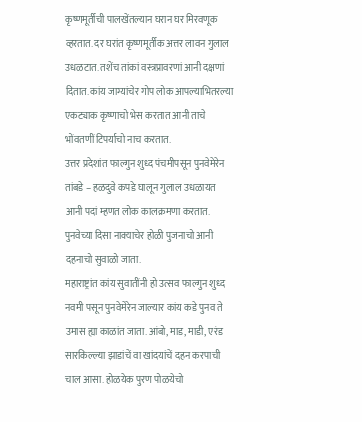कृष्णमूर्तीची पालखेंतल्यान घरान घर मिरवणूक व्हरतात. दर घरांत कृष्णमूर्तीक अत्तर लावन गुलाल उधळटात. तशेंच तांकां वस्त्रप्रावरणां आनी दक्षणां दितात. कांय जाग्यांचेर गोप लोक आपल्याभितरल्या एकट्याक कृष्णाचो भेस करतात आनी ताचे भोंवतणीं टिपर्याचो नाच करतात.
उत्तर प्रदेशांत फाल्गुन शुध्द पंचमीपसून पुनवेमेरेन तांबडे – हळदुवे कपडे घालून गुलाल उधळायत आनी पदां म्हणत लोक कालक्रमणा करतात. पुनवेच्या दिसा नाक्याचेर होळी पुजनाचो आनी दहनाचो सुवाळो जाता.
महाराष्ट्रांत कांय सुवातींनी हो उत्सव फाल्गुन शुध्द नवमी पसून पुनवेमेरेन जाल्यार कांय कडे पुनव ते उमास ह्या काळांत जाता. आंबो, माड, माडी, एरंड सारकिल्ल्या झाडांचें वा खांदयांचें दहन करपाची चाल आसा. होळयेक पुरण पोळयेचो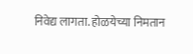निवेद्य लागता. होळयेच्या निमतान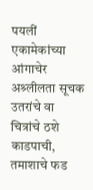पयलीं एकामेकांच्या आंगाचेर अश्र्लीलता सूचक उतरांचे वा चित्रांचे ठशे काडपाची, तमाशाचे फड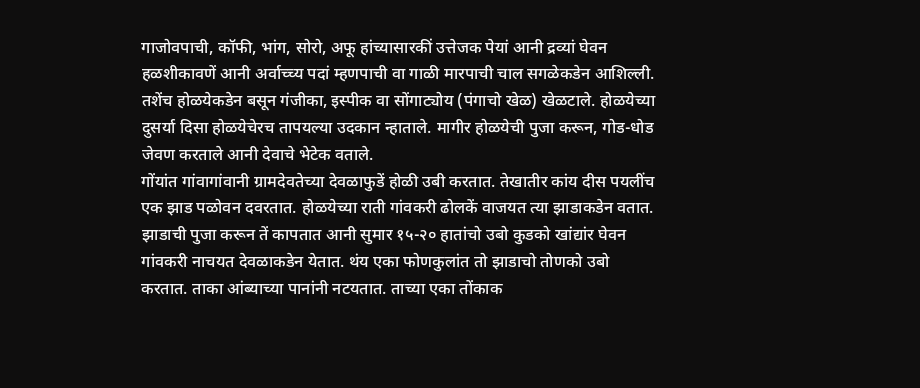गाजोवपाची, कॉफी, भांग, सोरो, अफू हांच्यासारकीं उत्तेजक पेयां आनी द्रव्यां घेवन हळशीकावणें आनी अर्वाच्च्य पदां म्हणपाची वा गाळी मारपाची चाल सगळेकडेन आशिल्ली. तशेंच होळयेकडेन बसून गंजीका, इस्पीक वा सोंगाट्योय (पंगाचो खेळ) खेळटाले. होळयेच्या दुसर्या दिसा होळयेचेरच तापयल्या उदकान न्हाताले. मागीर होळयेची पुजा करून, गोड-धोड जेवण करताले आनी देवाचे भेटेक वताले.
गोंयांत गांवागांवानी ग्रामदेवतेच्या देवळाफुडें होळी उबी करतात. तेखातीर कांय दीस पयलींच एक झाड पळोवन दवरतात. होळयेच्या राती गांवकरी ढोलकें वाजयत त्या झाडाकडेन वतात. झाडाची पुजा करून तें कापतात आनी सुमार १५-२० हातांचो उबो कुडको खांद्यांर घेवन गांवकरी नाचयत देवळाकडेन येतात. थंय एका फोणकुलांत तो झाडाचो तोणको उबो करतात. ताका आंब्याच्या पानांनी नटयतात. ताच्या एका तोंकाक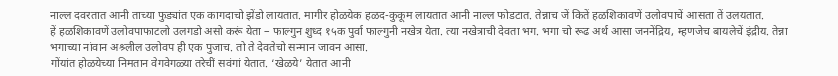नाल्ल दवरतात आनी ताच्या फुड्यांत एक कागदाचो झेंडो लायतात. मागीर होळयेक हळद-कुकूम लायतात आनी नाल्ल फोडटात. तेन्नाच जें कितें हळशिकावणें उलोवपाचें आसता तें उलयतात.
हें हळशिकावणें उलोवपाफाटलो उलगडो असो करूं येता – फाल्गुन शुध्द १५क पुर्वा फाल्गुनी नखेत्र येता. त्या नखेत्राची देवता भग. भगा चो रूढ अर्थ आसा जननेंद्रिय, म्हणजेच बायलेचें इंद्रीय. तेन्ना भगाच्या नांवान अश्र्लील उलोवप ही एक पुजाच. तो ते देवतेचो सन्मान जावन आसा.
गोंयांत होळयेच्या निमतान वेगवेगळ्या तरेचीं सवंगां येतात. ‘खेळये’ येतात आनी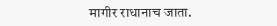मागीर राधानाच जाता.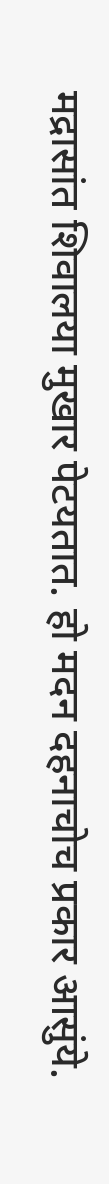मद्रासांत शिवालया मुखार पेटयतात. हो मदन दहनाचोच प्रकार आसुंये.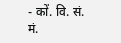- कों. वि. सं. मं.